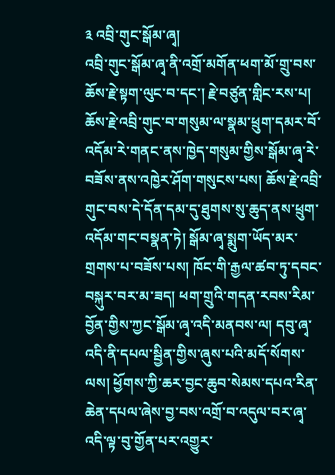༣ འབྲི་གུང་སྒོམ་ཞྭ།
འབྲི་གུང་སྒོམ་ཞྭ་ནི་འགྲོ་མགོན་ཕག་མོ་གྲུ་བས་ཆོས་རྗེ་སྟག་ལུང་བ་དང་། རྗེ་བཙུན་གླིང་རས་པ། ཆོས་རྗེ་འབྲི་གུང་བ་གསུམ་ལ་སྣམ་ཕྲུག་དམར་བོ་འདོམ་རེ་གནང་ནས་ཁྱེད་གསུམ་གྱིས་སྒོམ་ཞྭ་རེ་བཟོས་ནས་འཁྱེར་ཤོག་གསུངས་པས། ཆོས་རྗེ་འབྲི་གུང་བས་དེ་དོན་དམ་དུ་ཐུགས་སུ་ཆུད་ནས་ཕྲུག་འདོམ་གང་བསྣན་ཏེ། སྒོམ་ཞྭ་སྨུག་ཡོད་མར་གྲགས་པ་བཟོས་པས། ཁོང་གི་རྒྱལ་ཚབ་ཏུ་དབང་བསྐུར་བར་མ་ཟད། ཕག་གྲུའི་གདན་རབས་རིམ་བྱོན་གྱིས་ཀྱང་སྒོམ་ཞྭ་འདི་མནབས་ལ། དབུ་ཞྭ་འདི་ནི་དཔལ་སྦྱིན་གྱིས་ཞུས་པའི་མདོ་སོགས་ལས། ཕྱོགས་ཀྱི་ཆར་བྱང་ཆུབ་སེམས་དཔའ་རིན་ཆེན་དཔལ་ཞེས་བྱ་བས་འགྲོ་བ་འདུལ་བར་ཞྭ་འདི་ལྟ་བུ་གྱོན་པར་འགྱུར་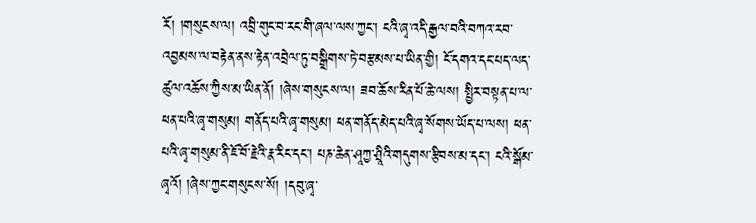རོ། །གསུངས་ལ། འབྲི་གུང་བ་རང་གི་ཞལ་ལས་ཀྱང་། ངའི་ཞྭ་འདི་རྒྱལ་བའི་བཀའ་རབ་འབྱམས་ལ་བརྟེན་ནས་རྟེན་འབྲེལ་ཏུ་བསྒྲིགས་ཏེ་བརྩམས་པ་ཡིན་གྱི། ངོ་དགའ་དང་པད་ལད་ཚུལ་འཆོས་ཀྱིས་མ་ཡིན་ནོ། །ཞེས་གསུངས་ལ། ཟབ་ཆོས་རིན་པོ་ཆེ་ལས། སྤྱིར་བསྟན་པ་ལ་ཕན་པའི་ཞྭ་གསུམ། གནོད་པའི་ཞྭ་གསུམ། ཕན་གནོད་མེད་པའི་ཞྭ་སོགས་ཡོད་པ་ལས། ཕན་པའི་ཞྭ་གསུམ་ནི་ཇོ་བོ་རྗེའི་རྣ་རིང་དང་། པཎ་ཆེན་ཤཱཀྱ་ཤྲཱིའི་གདུགས་རྩིབས་མ་དང་། ངའི་སྒོམ་ཞྭའོ། །ཞེས་ཀྱང་གསུངས་སོ། །དབུ་ཞྭ་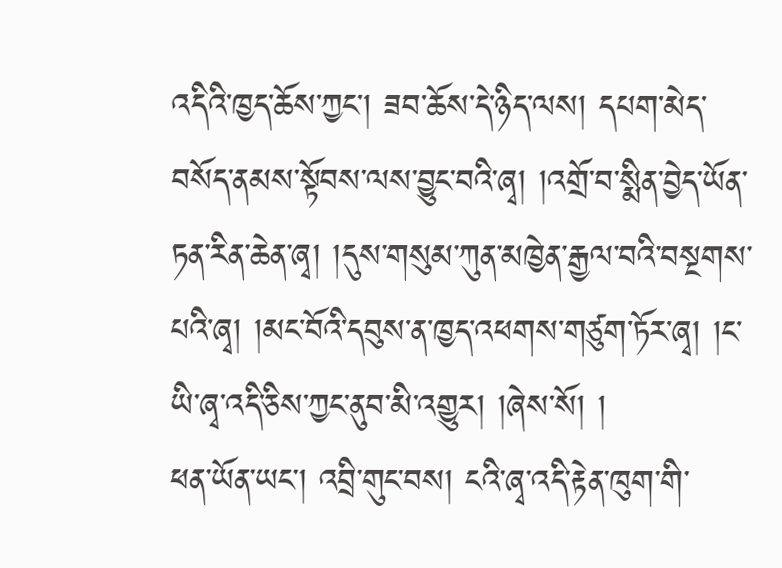འདིའི་ཁྱད་ཆོས་ཀྱང་། ཟབ་ཆོས་དེ་ཉིད་ལས། དཔག་མེད་བསོད་ནམས་སྟོབས་ལས་བྱུང་བའི་ཞྭ། །འགྲོ་བ་སྨིན་བྱེད་ཡོན་ཏན་རིན་ཆེན་ཞྭ། །དུས་གསུམ་ཀུན་མཁྱེན་རྒྱལ་བའི་བསྔགས་པའི་ཞྭ། །མང་བོའི་དབུས་ན་ཁྱད་འཕགས་གཙུག་ཏོར་ཞྭ། །ང་ཡི་ཞྭ་འདི་ཅིས་ཀྱང་ནུབ་མི་འགྱུར། །ཞེས་སོ། །
ཕན་ཡོན་ཡང་། འབྲི་གུང་བས། ངའི་ཞྭ་འདི་རྟེན་ཁུག་གི་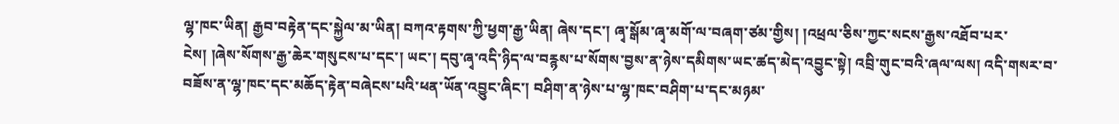ལྷ་ཁང་ཡིན། རྒྱབ་བརྟེན་དང་སྐྱེལ་མ་ཡིན། བཀའ་རྟགས་ཀྱི་ཕྱག་རྒྱ་ཡིན། ཞེས་དང་། ཞྭ་སྒོམ་ཞྭ་མགོ་ལ་བཞག་ཙམ་གྱིས། །འཕྲལ་ཅིས་ཀྱང་སངས་རྒྱས་འཐོབ་པར་ངེས། །ཞེས་སོགས་རྒྱ་ཆེར་གསུངས་པ་དང་། ཡང་། དབུ་ཞྭ་འདི་ཉིད་ལ་བརྙས་པ་སོགས་བྱས་ན་ཉེས་དམིགས་ཡང་ཚད་མེད་འབྱུང་སྟེ། འབྲི་གུང་བའི་ཞལ་ལས། འདི་གསར་བ་བཟོས་ན་ལྷ་ཁང་དང་མཆོད་རྟེན་བཞེངས་པའི་ཕན་ཡོན་འབྱུང་ཞིང་། བཤིག་ན་ཉེས་པ་ལྷ་ཁང་བཤིག་པ་དང་མཉམ་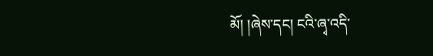མོ། །ཞེས་དང། ངའི་ཞྭ་འདི་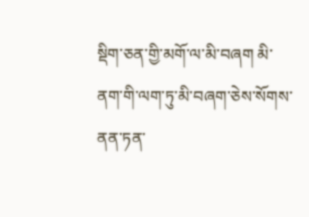སྡིག་ཅན་གྱི་མགོ་ལ་མི་བཞག མི་ནག་གི་ལག་ཏུ་མི་བཞག་ཅེས་སོགས་ནན་ཏན་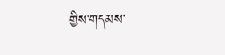གྱིས་གདམས་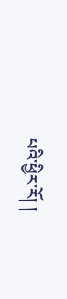པའི་ཕྱིར་རོ། །